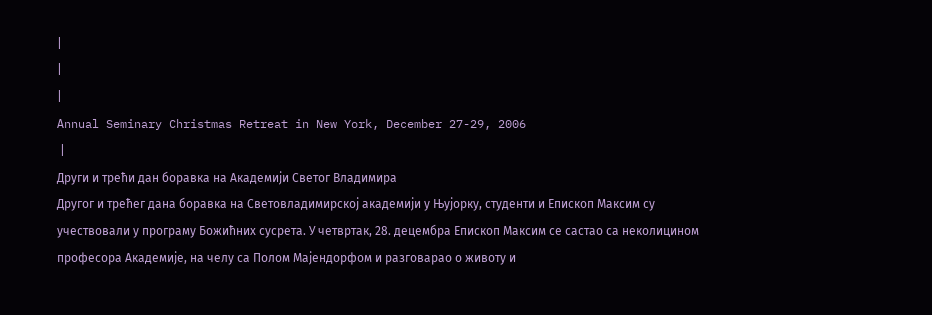|
|
|
Аnnual Seminary Christmas Retreat in New York, December 27-29, 2006
 |
Други и трећи дан боравка на Академији Светог Владимира
Другог и трећег дана боравка на Световладимирској академији у Њујорку, студенти и Епископ Максим су учествовали у програму Божићних сусрета. У четвртак, 28. децембра Епископ Максим се састао са неколицином професора Академије, на челу са Полом Мајендорфом и разговарао о животу и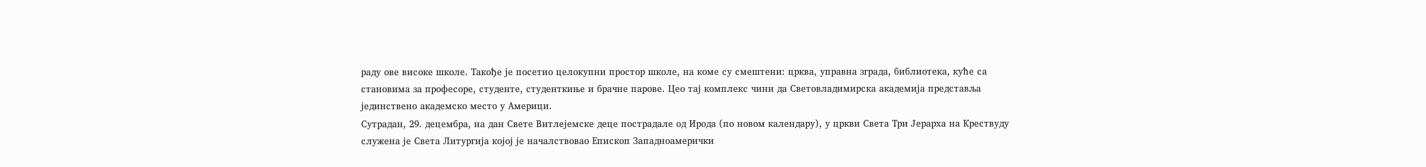раду ове високе школе. Такође је посетио целокупни простор школе, на коме су смештени: црква, управна зграда, библиотека, куће са становима за професоре, студенте, студенткиње и брачне парове. Цео тај комплекс чини да Световладимирска академија представља јединствено академско место у Америци.
Сутрадан, 29. децембра, на дан Свете Витлејемске деце пострадале од Ирода (по новом календару), у цркви Света Три Јерарха на Крествуду служена је Света Литургија којој је началствовао Епископ Западноамерички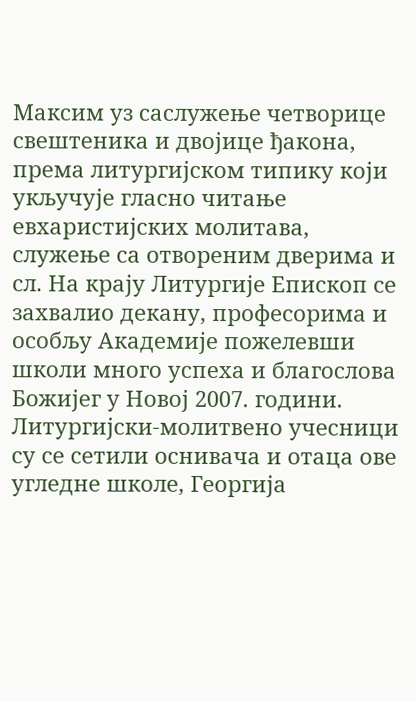Максим уз саслужење четворице свештеника и двојице ђакона, према литургијском типику који укључује гласно читање евхаристијских молитава, служење са отвореним дверима и сл. На крају Литургије Епископ се захвалио декану, професорима и особљу Академије пожелевши школи много успеха и благослова Божијег у Новој 2007. години. Литургијски-молитвено учесници су се сетили оснивача и отаца ове угледне школе, Георгија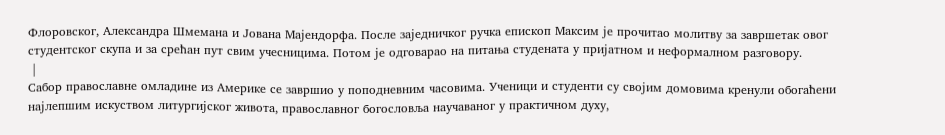Флоровског, Александра Шмемана и Јована Мајендорфа. После заједничког ручка епископ Максим је прочитао молитву за завршетак овог студентског скупа и за срећан пут свим учесницима. Потом је одговарао на питања студената у пријатном и неформалном разговору.
 |
Сабор православне омладине из Америке се завршио у поподневним часовима. Ученици и студенти су својим домовима кренули обогаћени најлепшим искуством литургијског живота, православног богословља научаваног у практичном духу,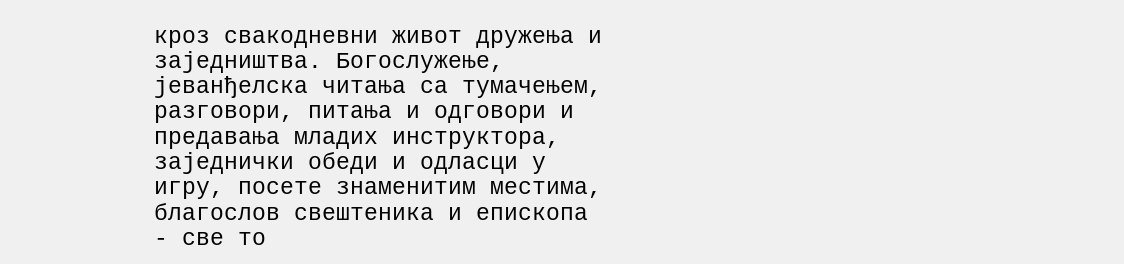кроз свакодневни живот дружења и заједништва. Богослужење, јеванђелска читања са тумачењем, разговори, питања и одговори и предавања младих инструктора, заједнички обеди и одласци у игру, посете знаменитим местима, благослов свештеника и епископа - све то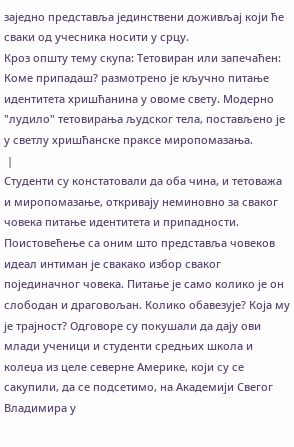заједно представља јединствени доживљај који ће сваки од учесника носити у срцу.
Кроз општу тему скупа: Тетовиран или запечаћен: Коме припадаш? размотрено је кључно питање идентитета хришћанина у овоме свету. Модерно "лудило" тетовирања људског тела, постављено је у светлу хришћанске праксе миропомазања.
 |
Студенти су констатовали да оба чина, и тетоважа и миропомазање, откривају неминовно за сваког човека питање идентитета и припадности. Поистовећење са оним што представља човеков идеал интиман је свакако избор сваког појединачног човека. Питање је само колико је он слободан и драговољан. Колико обавезује? Која му је трајност? Одговоре су покушали да дају ови млади ученици и студенти средњих школа и колеџа из целе северне Америке, који су се сакупили, да се подсетимо, на Академији Свегог Владимира у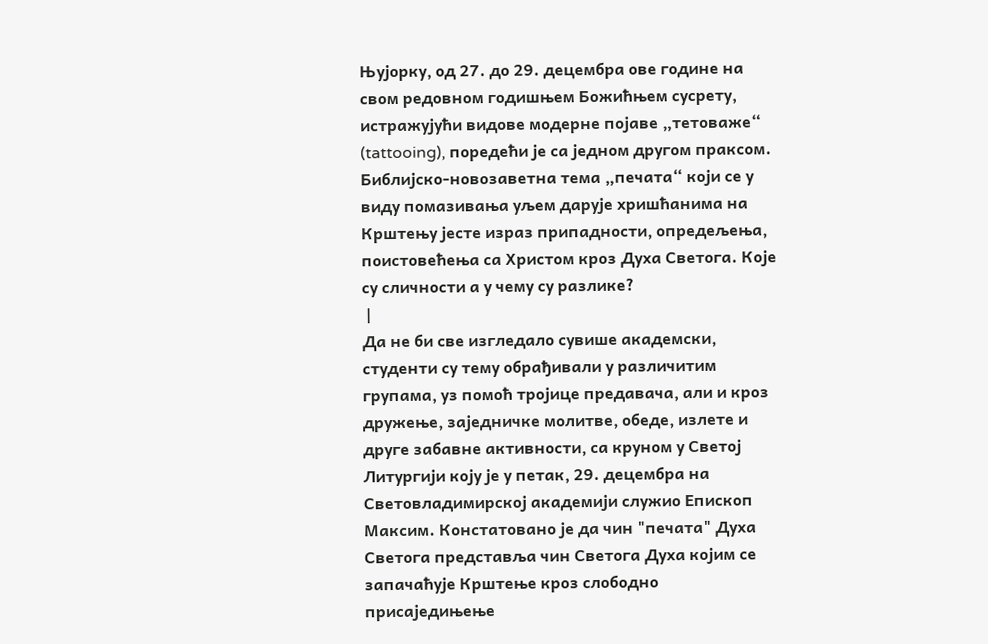Њујорку, од 27. до 29. децембра ове године на свом редовном годишњем Божићњем сусрету, истражујући видове модерне појаве „тетоваже“ (tattooing), поредећи је са једном другом праксом. Библијско-новозаветна тема „печата“ који се у виду помазивања уљем дарује хришћанима на Крштењу јесте израз припадности, опредељења, поистовећења са Христом кроз Духа Светога. Које су сличности а у чему су разлике?
 |
Да не би све изгледало сувише академски, студенти су тему обрађивали у различитим групама, уз помоћ тројице предавача, али и кроз дружење, заједничке молитве, обеде, излете и друге забавне активности, са круном у Светој Литургији коју је у петак, 29. децембра на Световладимирској академији служио Епископ Максим. Констатовано је да чин "печата" Духа Светога представља чин Светога Духа којим се запачаћује Крштење кроз слободно присаједињење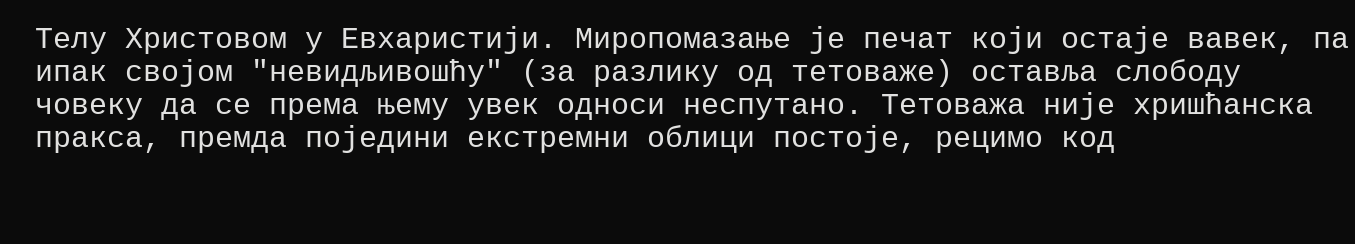Телу Христовом у Евхаристији. Миропомазање је печат који остаје вавек, па ипак својом "невидљивошћу" (за разлику од тетоваже) оставља слободу човеку да се према њему увек односи неспутано. Тетоважа није хришћанска пракса, премда поједини екстремни облици постоје, рецимо код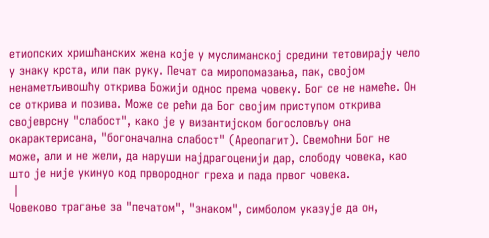етиопских хришћанских жена које у муслиманској средини тетовирају чело у знаку крста, или пак руку. Печат са миропомазања, пак, својом ненаметљивошћу открива Божији однос према човеку. Бог се не намеће. Он се открива и позива. Може се рећи да Бог својим приступом открива својеврсну "слабост", како је у византијском богословљу она окарактерисана, "богоначална слабост" (Ареопагит). Свемоћни Бог не може, али и не жели, да наруши најдрагоценији дар, слободу човека, као што је није укинуо код првородног греха и пада првог човека.
 |
Човеково трагање за "печатом", "знаком", симболом указује да он,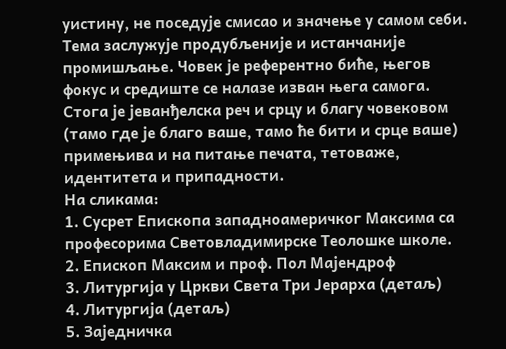уистину, не поседује смисао и значење у самом себи. Тема заслужује продубљеније и истанчаније промишљање. Човек је референтно биће, његов фокус и средиште се налазе изван њега самога. Стога је јеванђелска реч и срцу и благу човековом (тамо где је благо ваше, тамо ће бити и срце ваше) примењива и на питање печата, тетоваже, идентитета и припадности.
На сликама:
1. Сусрет Епископа западноамеричког Максима са професорима Световладимирске Теолошке школе.
2. Епископ Максим и проф. Пол Мајендроф
3. Литургија у Цркви Света Три Јерарха (детаљ)
4. Литургија (детаљ)
5. Заједничка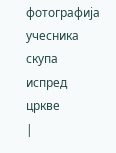фотографија учесника скупа испред цркве
|